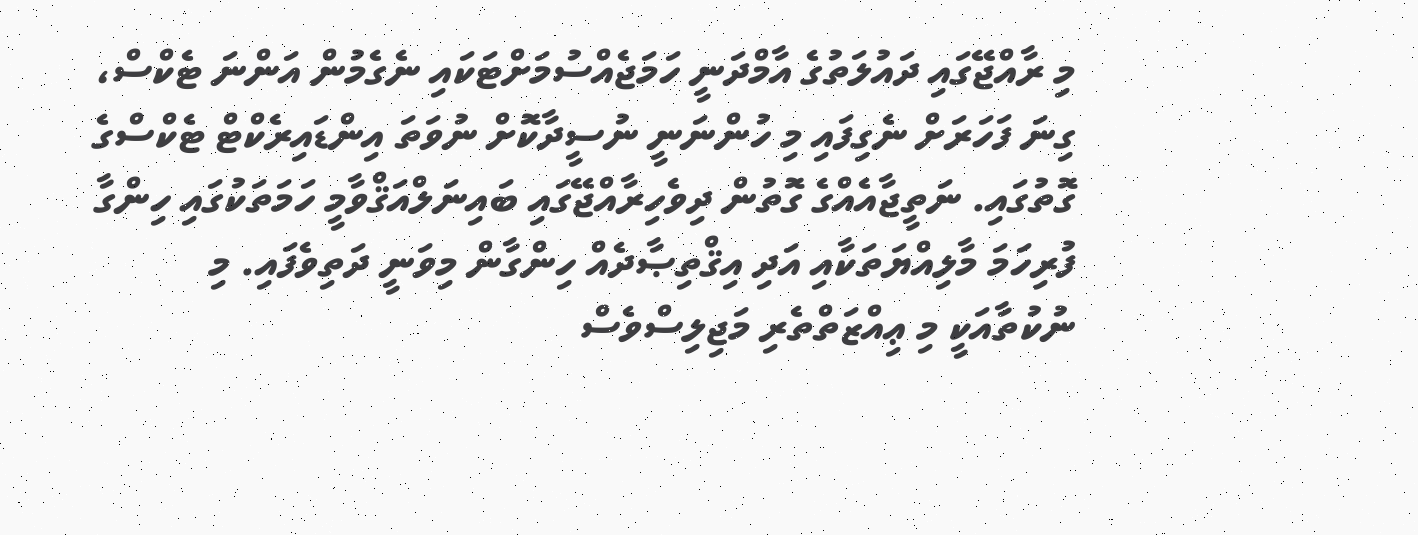މި ރާއްޖޭގައި ދައުލަތުގެ އާމްދަނީ ހަމަޖެއްސުމަށްޓަކައި ނެގެމުން އަންނަ ޓެކްސް، ގިނަ ފަހަރަށް ނެގިފައި މި ހުންނަނީ ނުސީދާކޮށް ނުވަތަ އިންޑައިރެކްޓް ޓެކްސްގެ ގޮތުގައި. ނަތީޖާއެއްގެ ގޮތުން ދިވެހިރާއްޖޭގައި ބައިނަލްއަޤްވާމީ ހަމަތަކުގައި ހިންގާ ފުރިހަމަ މާލިއްޔަތަކާއި އަދި އިޤްތިޞާދެއް ހިންގާން މިވަނީ ދަތިވެފައި. މި ނުކުތާއަކީ މި ޢިއްޒަތްތެރި މަޖިލިސްވެސް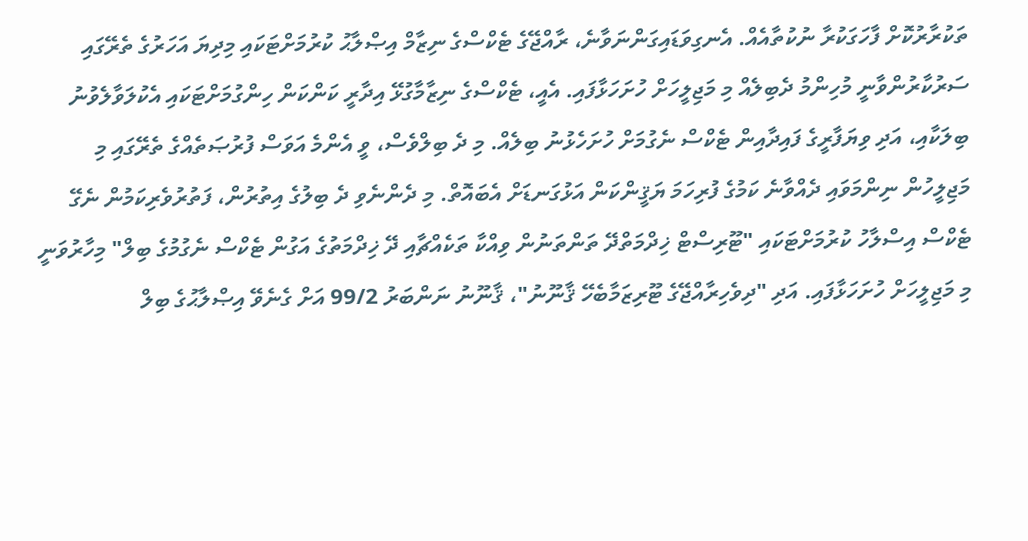ތަކުރާރުކޮށް ފާހަގަކުރާ ނުކުތާއެއް. އެނގިވަޑައިގަންނަވާނެ، ރާއްޖޭގެ ޓެކްސްގެ ނިޒާމް އިޞްލާޙު ކުރުމަށްޓަކައި މިދިޔަ އަހަރުގެ ތެރޭގައި ސަރުކާރުންވާނީ މުހިންމު ދެބިލެއް މި މަޖިލީހަށް ހުށަހަޅާފައި. އެއީ، ޓެކްސްގެ ނިޒާމާގުޅޭ އިދާރީ ކަންކަން ހިންގުމަށްޓަކައި އެކުލަވާލެވުނު ބިލަކާއި، އަދި ވިޔަފާރީގެ ފައިދާއިން ޓެކްސް ނެގުމަށް ހުށަހެޅުނު ބިލެއް. މި ދެ ބިލްވެސް، ވީ އެންމެ އަވަސް ފުރުޞަތެއްގެ ތެރޭގައި މި މަޖިލީހުން ނިންމަވައި ދެއްވާނެ ކަމުގެ ފުރިހަމަ ޔަޤީންކަން އަޅުގަނޑަށް އެބައޮތް. މި ދެންނެވި ދެ ބިލުގެ އިތުރުން، ފަތުރުވެރިކަމުން ނެގޭ ޓެކްސް އިސްލާހު ކުރުމަށްޓަކައި "ޓޫރިސްޓް ޚިދްމަތްދޭ ތަންތަނުން ވިއްކާ ތަކެއްޗާއި ދޭ ޚިދްމަތުގެ އަގުން ޓެކްސް ނެގުމުގެ ބިލް" މިހާރުވަނީ މި މަޖިލީހަށް ހުށަހަޅާފައި. އަދި "ދިވެހިރާއްޖޭގެ ޓޫރިޒަމާބެހޭ ޤާނޫނު"، ޤާނޫނު ނަންބަރު 99/2 އަށް ގެނެވޭ އިޞްލާޙުގެ ބިލް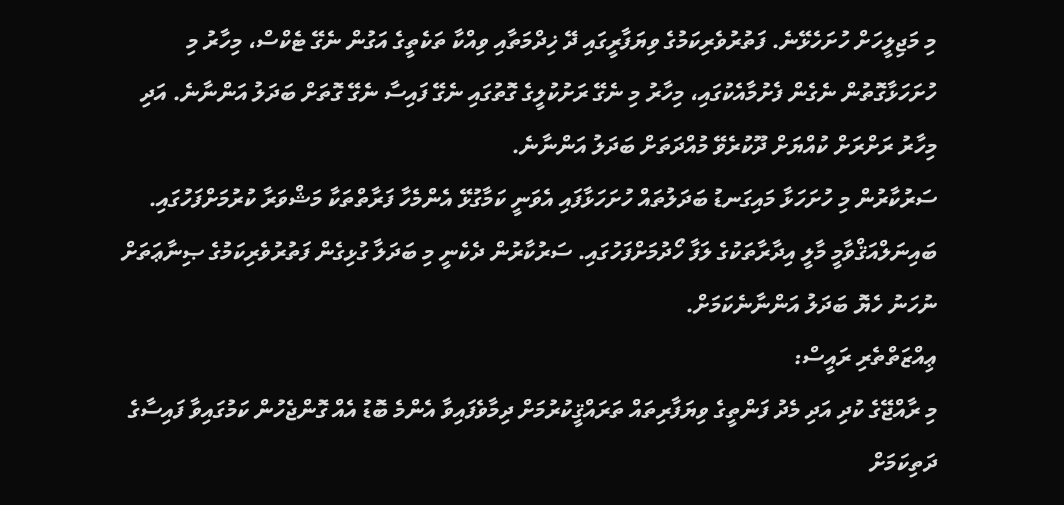މި މަޖިލީހަށް ހުށަހެޅޭނެ. ފަތުރުވެރިކަމުގެ ވިޔަފާރީގައި ދޭ ޚިދްމަތާއި ވިއްކާ ތަކެތީގެ އަގުން ނެގޭ ޓެކްސް، މިހާރު މި ހުށަހަޅާގޮތުން ނެގެން ފެށުމާއެކުގައި، މިހާރު މި ނެގޭ ރަށުކުލީގެ ގޮތުގައި ނެގޭ ފައިސާ ނެގޭ ގޮތަށް ބަދަލު އަންނާނެ. އަދި މިހާރު ރަށްރަށް ކުއްޔަށް ދޫކުރެވޭ މުއްދަތަށް ބަދަލު އަންނާނެ.
ސަރުކާރުން މި ހުށަހަޅާ މައިގަނޑު ބަދަލުތައް ހުށަހަޅާފައި އެވަނީ ކަމާގުޅޭ އެންމެހާ ފަރާތްތަކާ މަޝްވަރާ ކުރުމަށްފަހުގައި. ބައިނަލްއަޤްވާމީ މާލީ އިދާރާތަކުގެ ލަފާ ހޯދުމަށްފަހުގައި. ސަރުކާރުން ދެކެނީ މި ބަދަލާ ގުޅިގެން ފަތުރުވެރިކަމުގެ ޞިނާޢަތަށް ނުހަނު ހެޔޮ ބަދަލު އަންނާނެކަމަށް.
ޢިއްޒަތްތެރި ރައީސް:
މި ރާއްޖޭގެ ކުދި އަދި މެދު ފަންތީގެ ވިޔަފާރިތައް ތަރައްޤީކުރުމަށް ދިމާވެފައިވާ އެންމެ ބޮޑު އެއް ގޮންޖެހުން ކަމުގައިވާ ފައިސާގެ ދަތިކަމަށް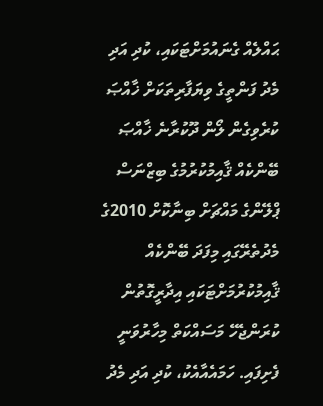ޙައްލެއް ގެނައުމަށްޓަކައި، ކުދި އަދި މެދު ފަންތީގެ ވިޔަފާރިތަކަށް ޚާއްޞަ ކުރެވިގެން ލޯން ދޫކުރާނެ ޚާއްޞަ ބޭންކެއް ޤާއިމުކުރުމުގެ ބިޒްނަސް ޕްލޭންގެ މައްޗަށް ބިނާކޮށް 2010ގެ މެދުތެރޭގައި މިފަދަ ބޭންކެއް ޤާއިމުކުރުމަށްޓަކައި އިދާރީގޮތުން ކުރަންޖެހޭ މަސައްކަތް މިހާރުވަނީ ފެށިފައި. ހަމައެއާއެކު، ކުދި އަދި މެދު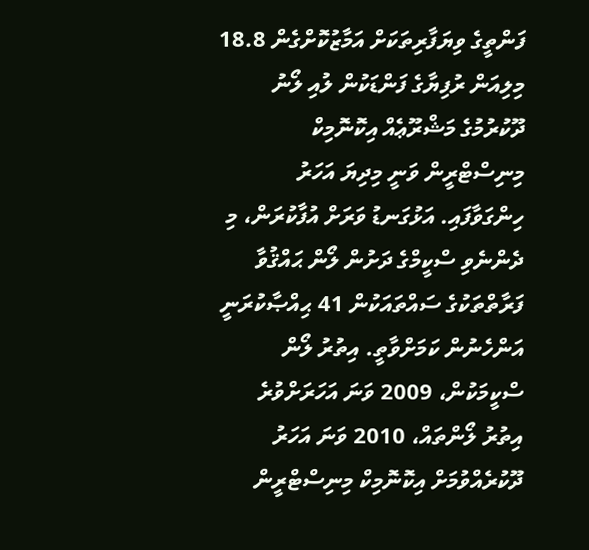ފަންތީގެ ވިޔަފާރިތަކަށް އަމާޒުކޮށްގެން 18.8 މިލިއަން ރުފިޔާގެ ފަންޑަކުން ލުއި ލޯނު ދޫކުރުމުގެ މަޝްރޫޢެއް އިކޮނޮމިކް މިނިސްޓްރީން ވަނީ މިދިޔަ އަހަރު ހިންގަވާފައި. އަޅުގަނޑު ވަރަށް އުފާކުރަން، މި ދެންނެވި ސްކީމްގެ ދަށުން ލޯން ޙައްޤުވާ ފަރާތްތަކުގެ ސައްތައަކުން 41 ޙިއްޞާކުރަނީ އަންހެނުން ކަމަށްވާތީ. އިތުރު ލޯން ސްކީމަކުން، 2009 ވަނަ އަހަރަށްވުރެ އިތުރު ލޯންތައް، 2010 ވަނަ އަހަރު ދޫކުރެއްވުމަށް އިކޮނޮމިކް މިނިސްޓްރީން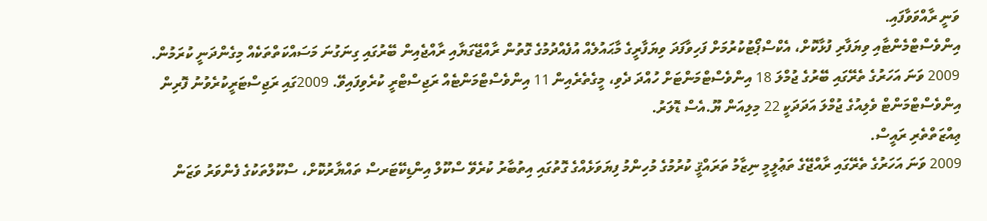ވަނީ ރާއްވަވާފައި.
އިންވެސްޓްމެންޓާއި ވިޔަފާރި ފުޅާކޮށް، އެކްސްޕޯޓުކުރުމަށް ފަހިވާފަދަ ވިޔަފާރީގެ މާޙައުލެއް އުފެއްދުމުގެ ގޮތުން ރާއްޖޭގަޔާއި ރާއްޖެއިން ބޭރުގައި ގިނަގުނަ މަސައްކަތްތަކެއް މިގެންދަނީ ކުރަމުން. 2009 ވަނަ އަހަރުގެ ތެރޭގައި ބޭރުގެ ޖުމްލަ 18 އިންވެސްޓްމަންޓަށް ހުއްދަ ދެވި، މީގެތެރެއިން 11 އިންވެސްޓްމަންޓެއް ރަޖިސްޓްރީ ކުރެވިފައިވޭ. 2009ގައި ރަޖިސްޓަރީކުރެވުނު ފޮރިން އިންވެސްޓްމަންޓް ވެލިއުގެ ޖުމްލަ އަދަދަކީ 22 މިލިއަން ޔޫ.އެސް ޑޮލަރު.
ޢިއްޒަތްތެރި ރައީސް.
2009 ވަނަ އަހަރުގެ ތެރޭގައި ރާއްޖޭގެ ތަޢުލީމީ ނިޒާމު ތަރައްޤީ ކުރުމުގެ މުހިންމު ފިޔަވަޅެއްގެ ގޮތުގައި އިތުބާރު ކުރެވޭ ސްކޫލް އިންޑިކޭޓަރސް ތައްޔާރުކޮށް، ސްކޫލްތަކުގެ ފެންވަރު ވަޒަން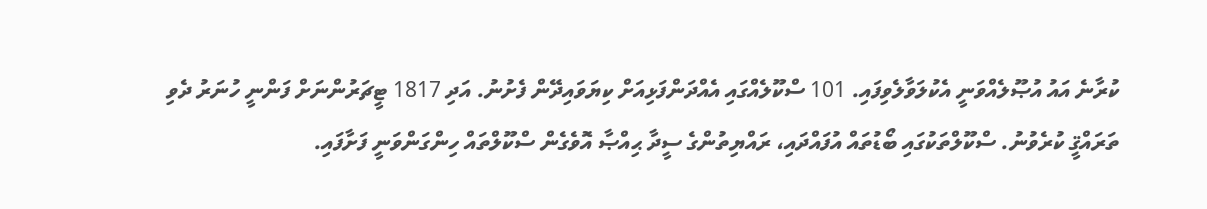ކުރާނެ އައު އުޞޫލެއްވަނީ އެކުލަވާލެވިފައި. 101 ސްކޫލެއްގައި އެއްދަންފަޅިއަށް ކިޔަވައިދޭން ފެށުނު. އަދި 1817 ޓީޗަރުންނަށް ފަންނީ ހުނަރު ދެވި ތަރައްޤީ ކުރެވުނު. ސްކޫލްތަކުގައި ބޯޑުތައް އުފައްދައި، ރައްޔިތުންގެ ސީދާ ޙިއްޞާ އޮވެގެން ސްކޫލްތައް ހިންގަންވަނީ ފަށާފައި.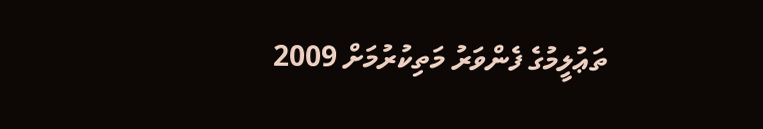ތަޢުލީމުގެ ފެންވަރު މަތިކުރުމަށް 2009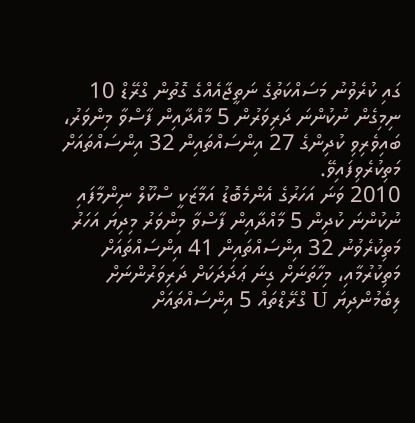ގައި ކުރެވުނު މަސައްކަތުގެ ނަތީޖާއެއްގެ ގޮތުން ގްރޭޑް 10 ނިމިގެން ނުކުންނަ ދަރިވަރުން 5 މާއްދާއިން ފާސްވާ މިންވަރު، ބައިވެރިވި ކުދިންގެ 27 އިންސައްތައިން 32 އިންސައްތައަށް މަތިކުރެވިފައިވޭ.
2010 ވަނަ އަހަރުގެ އެންމެބޮޑު އަމާޒަކީ ސްކޫލް ނިންމާފައި ނުކުންނަ ކުދިން 5 މާއްދާއިން ފާސްވާ މިންވަރު މިދިޔަ އަހަރު މަތިކުރެވުނު 32 އިންސައްތައިން 41 އިންސައްތައަށް މަތިކުރުމާއި، މިހާތަނަށް ގިނަ ޢަދަދަކަށް ދަރިވަރުންނަށް ލިބެމުންދިޔަ U ގްރޭޑްތައް 5 އިންސައްތައަށް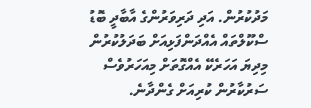މަދުކުރުން. އަދި ދަރިވަރުންގެ އާބާދީ ބޮޑު ސްކޫލްތައް އެއްދަންފަޅިއަށް ބަދަލުކުރުން މިދިޔަ އަހަރެކޭ އެއްގޮތަށް މިއަހަރުވެސް ސަރުކާރުން ކުރިއަށް ގެންދާނެ.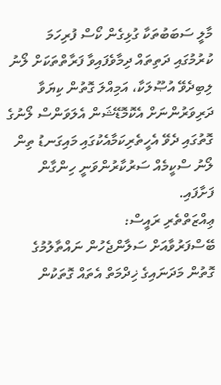މާލީ ސަބަބުތަކާ ގުޅިގެން ކޯސް ފުރިހަމަ ކުރުމުގައި ދަތިތައް ދިމާވެފައިވާ ފަރާތްތަކަށް ލޯނު ލިބިދެވޭ އުޞޫލަކާ، އަމިއްލަ ގޮތުން ކިޔަވާ ދަރިވަރުންނަށް އެކޮމޮޑޭޝަން އެލަވަންސް ލޯނުގެ ގޮތުގައި ދެވޭ އެހީތެރިކަމާއެކުގައި މައިގަނޑު ތިން ލޯނު ސްކީމެއް ސަރުކާރުންވަނީ ހިންގާން ފަށާފައި.
ޢިއްޒަތްތެރި ރައީސް:
ބޭސްފަރުވާއަށް ސަލާންޖެހުން ނައްތާލުމުގެ ގޮތުން މަދަނައިގެ ޚިދްމަތް އެތައް ގޮތަކުން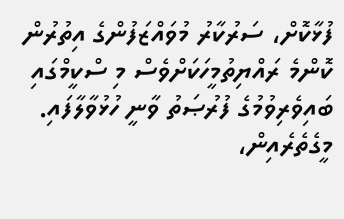ފުޅާކޮށް، ސަރުކާރު މުވައްޒަފުންގެ އިތުރުން ކޮންމެ ރައްޔިތުމީހަކަށްވެސް މި ސްކީމްގައި ބައިވެރިވުމުގެ ފުރުޞަތު ވާނީ ހުޅުވާލާފައި. މީގެތެރެއިން،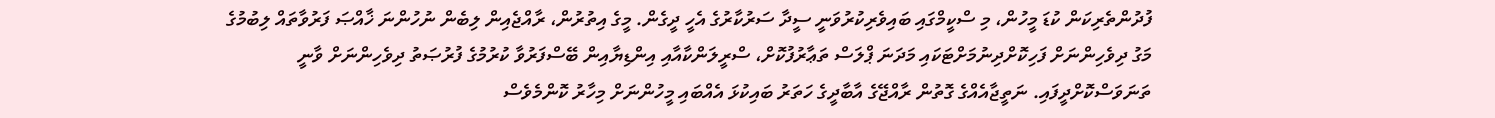ފުދުންތެރިކަން ކުޑަ މީހުން، މި ސްކީމްގައި ބައިވެރިކުރުވަނީ ސީދާ ސަރުކާރުގެ އެހީ ދީގެން. މީގެ އިތުރުން، ރާއްޖެއިން ލިބެން ނުހުންނަ ޚާއްޞަ ފަރުވާތައް ލިބުމުގެ މަގު ދިވެހިންނަށް ފަހިކޮށްދިނުމަށްޓަކައި މަދަނަ ޕްލަސް ތަޢާރުފުކޮށް، ސްރީލަންކާއާއި އިންޑިޔާއިން ބޭސްފަރުވާ ކުރުމުގެ ފުރުޞަތު ދިވެހިންނަށް ވާނީ ތަނަވަސްކޮށްދީފައި. ނަތީޖާއެއްގެ ގޮތުން ރާއްޖޭގެ އާބާދީގެ ހަތަރު ބައިކުޅަ އެއްބައި މީހުންނަށް މިހާރު ކޮންމެވެސް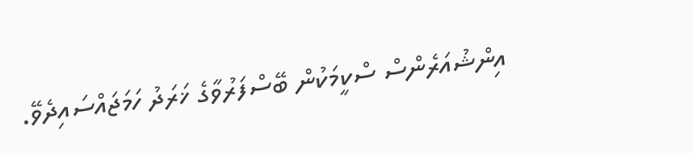އިންޝުއަރެންސް ސްކީމަކުން ބޭސްފަރުވާގެ ޚަރަދު ހަމަޖައްސައިދެވޭ.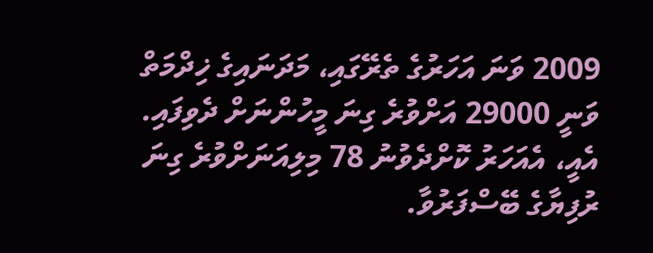2009 ވަނަ އަހަރުގެ ތެރޭގައި، މަދަނައިގެ ޚިދްމަތް ވަނީ 29000 އަށްވުރެ ގިނަ މީހުންނަށް ދެވިފައި. އެއީ، އެއަހަރު ކޮށްދެވުނު 78 މިލިއަނަށްވުރެ ގިނަ ރުފިޔާގެ ބޭސްފަރުވާ.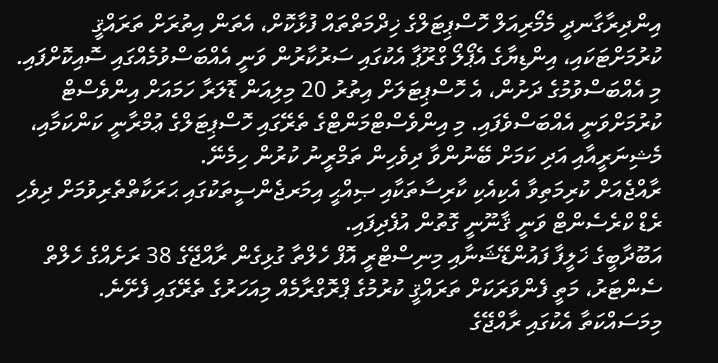އިންދިރާގާނދީ މެމޯރިއަލް ހޮސްޕިޓަލްގެ ޚިދްމަތްތައް ފުޅާކޮށް، އެތަން އިތުރަށް ތަރައްޤީ ކުރުމަށްޓަކައި، އިންޑިޔާގެ އެޕޯލޯ ގްރޫޕާ އެކުގައި ސަރުކާރުން ވަނީ އެއްބަސްވުމެއްގައި ސޮއިކޮށްފައި. މި އެއްބަސްވުމުގެ ދަށުން، އެ ހޮސްޕިޓަލަށް އިތުރު 20 މިލިއަން ޑޮލަރާ ހަމައަށް އިންވެސްޓް ކުރުމަށްވަނީ އެއްބަސްވެފައި. މި އިންވެސްޓްމަންޓްގެ ތެރޭގައި ހޮސްޕިޓަލްގެ ޢުމްރާނީ ކަންކަމާއި، މެޝިނަރީއާއި އަދި ކަމަށް ބޭނުންވާ ދިވެހިން ތަމްރީނު ކުރުން ހިމެނޭ.
ރާއްޖެއަށް ކުރިމަތިވާ އެކިއެކި ކާރިސާތަކާއި ޞިއްޙީ އިމަރޖެންސީތަކުގައި ޙަރަކާތްތެރިވުމަށް ދިވެހި ރެޑް ކްރެސެންޓް ވަނީ ޤާނޫނީ ގޮތުން އުފެދިފައި.
އަބޫދާބީގެ ޚަލީފާ ފައުންޑޭޝަނާއި މިނިސްޓްރީ އޮފް ހެލްތާ ގުޅިގެން ރާއްޖޭގެ 38 ރަށެއްގެ ހެލްތް ސެންޓަރު، މަތީ ފެންވަރަކަށް ތަރައްޤީ ކުރުމުގެ ޕްރޮގްރާމެއް މިއަހަރުގެ ތެރޭގައި ފެށޭނެ. މިމަސައްކަތާ އެކުގައި ރާއްޖޭގެ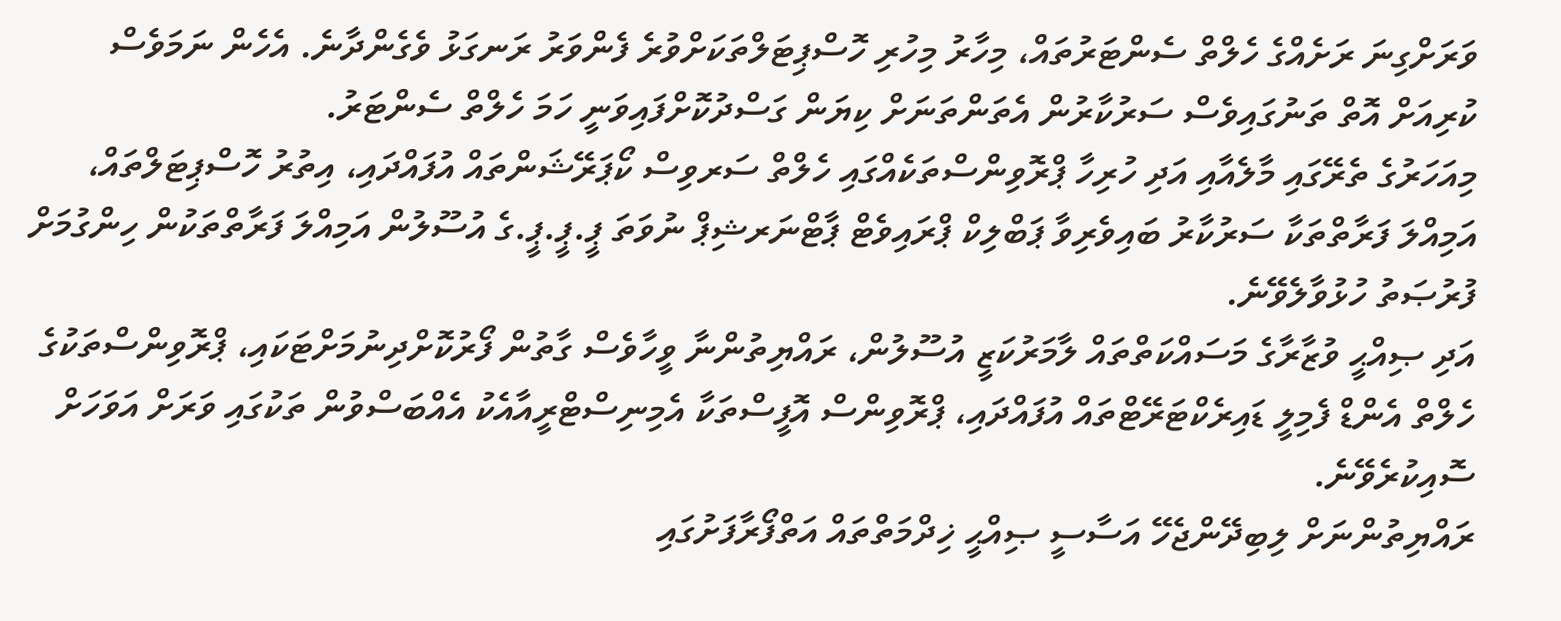ވަރަށްގިނަ ރަށެއްގެ ހެލްތް ސެންޓަރުތައް، މިހާރު މިހުރި ހޮސްޕިޓަލްތަކަށްވުރެ ފެންވަރު ރަނގަޅު ވެގެންދާނެ. އެހެން ނަމަވެސް ކުރިއަށް އޮތް ތަނުގައިވެސް ސަރުކާރުން އެތަންތަނަށް ކިޔަން ގަސްދުކޮށްފައިވަނީ ހަމަ ހެލްތް ސެންޓަރު.
މިއަހަރުގެ ތެރޭގައި މާލެއާއި އަދި ހުރިހާ ޕްރޮވިންސްތަކެއްގައި ހެލްތް ސަރވިސް ކޯޕަރޭޝަންތައް އުފައްދައި، އިތުރު ހޮސްޕިޓަލްތައް، އަމިއްލަ ފަރާތްތަކާ ސަރުކާރު ބައިވެރިވާ ޕަބްލިކް ޕްރައިވެޓް ޕާޓްނަރޝިޕް ނުވަތަ ޕީ.ޕީ.ޕީ.ގެ އުސޫލުން އަމިއްލަ ފަރާތްތަކުން ހިންގުމަށް ފުރުޞަތު ހުޅުވާލެވޭނެ.
އަދި ޞިއްޙީ ވުޒާރާގެ މަސައްކަތްތައް ލާމަރުކަޒީ އުސޫލުން، ރައްޔިތުންނާ ވީހާވެސް ގާތުން ފޯރުކޮށްދިނުމަށްޓަކައި، ޕްރޮވިންސްތަކުގެ ހެލްތް އެންޑް ފެމިލީ ޑައިރެކްޓަރޭޓްތައް އުފައްދައި، ޕްރޮވިންސް އޮފީސްތަކާ އެމިނިސްޓްރީއާއެކު އެއްބަސްވުން ތަކުގައި ވަރަށް އަވަހަށް ސޮއިކުރެވޭނެ.
ރައްޔިތުންނަށް ލިބިދޭންޖެހޭ އަސާސީ ޞިއްޙީ ޚިދްމަތްތައް އަތްފޯރާފަށުގައި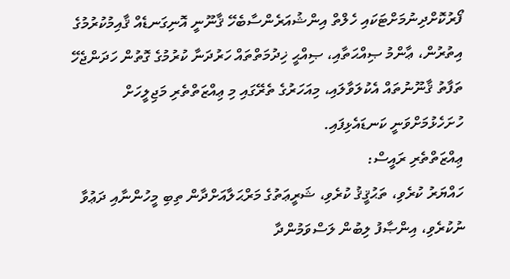ފޯރުކޮށްދިނުމަށްޓަކައި ހެލްތް އިންޝުއަރެންސާބެހޭ ޤާނޫނީ އޮނިގަނޑެއް ޤާއިމުކުރުމުގެ އިތުރުން، ޢާންމު ޞިއްޙަތާއި، ޞިއްޙީ ޚިދުމަތްތައް ހަރުދަނާ ކުރުމުގެ ގޮތުން ހަދަންޖެހޭ ތަފާތު ޤާނޫނުތައް އެކުލަވާލައި، މިއަހަރުގެ ތެރޭގައި މި ޢިއްޒަތްތެރި މަޖިލީހަށް ހުށަހެޅުމަށްވަނީ ކަނޑައެޅިފައި.
ޢިއްޒަތްތެރި ރައީސް:
ހައްޔަރު ކުރެވި، ތަޙުޤީޤު ކުރެވި، ޝަރީޢަތުގެ މަރްޙަލާއަށްދާން ތިބި މީހުންނާއި ދަޢުވާ ނުކުރެވި، އިންޞާފު ލިބުން ލަސްވަމުންދާ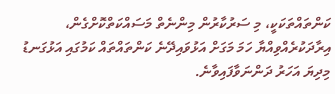ކަންތައްތަކަކީ، މި ސަރުކާރުން މިންނެތް މަސައްކަތްކޮށްގެން، އިރާދަކުރެއްވިއްޔާ ހަމަ މަގަށް އަޅުވައިދޭނެ ކަންތައްތައް ކަމުގައި އަޅުގަނޑު މިދިޔަ އަހަރު ދަންނަވާފައިވާނެ.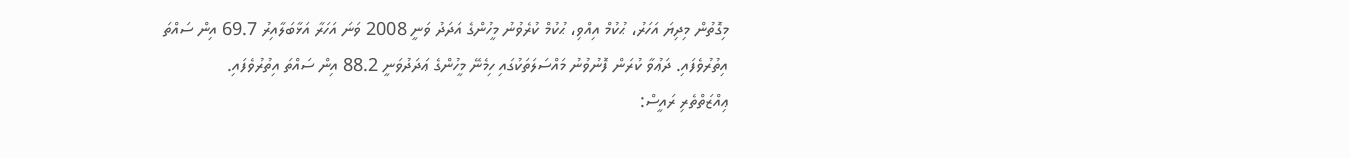މިގޮތުން މިދިޔަ އަހަރު، ޙުކުމް އިއްވި، ޙުކުމް ކުރެވުނު މީހުންގެ އަދަދު ވަނީ 2008 ވަނަ އަހަރާ އަޅާބަލާއިރު 69.7 އިން ސައްތަ އިތުރުވެފައި. ދަޢުވާ ކުރަން ފޮނުވުނު މައްސަލަތަކުގައި ހިމެނޭ މީހުންގެ ޢަދަދުވަނީ 88.2 އިން ސައްތަ އިތުރުވެފައި.
ޢިއްޒަތްތެރި ރައީސް: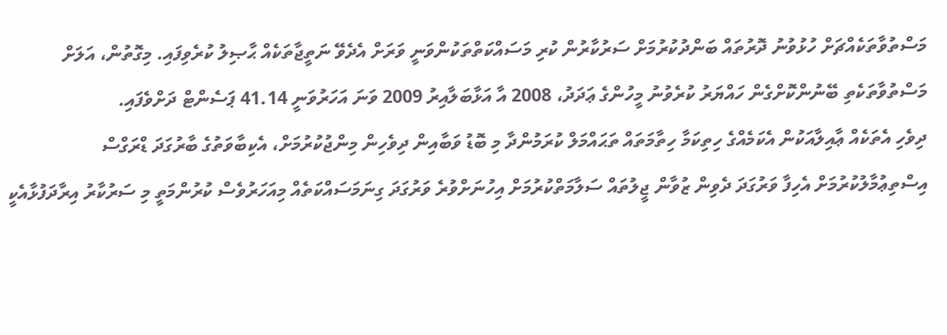މަސްތުވާތަކެއްޗަށް ހުޅުވުނު ދޮރުތައް ބަންދުކުރުމަށް ސަރުކާރުން ކުރި މަސައްކަތްތަކުންވަނީ ވަރަށް އެދެވޭ ނަތީޖާތަކެއް ޙާޞިލު ކުރެވިފައި. މިގޮތުން، އަލަށް މަސްތުވާތަކެތި ބޭނުންކޮށްގެން ހައްޔަރު ކުރެވުނު މީހުންގެ ޢަދަދު، 2008 އާ އަޅާބަލާއިރު 2009 ވަނަ އަހަރުވަނީ 41.14 ޕަސެންޓް ދަށްވެފައި.
ދިވެހި އެތަކެއް ޢާއިލާއަކުން އެކަމެއްގެ ހިތިކަމާ ހިތާމަތައް ތަޙައްމަލް ކުރަމުންދާ މި ބޮޑު ވަބާއިން ދިވެހިން މިންޖުކުރުމަށް، އެކިބާވަތުގެ ބާރުގަދަ ޑްރަގްސް އިސްތިޢުމާލުކުރުމަށް އެހިފާ ވަރުގަދަ ދެވިން ޒުވާން ޖީލުތައް ސަލާމަތްކުރުމަށް އިހުނަށްވުރެ ވަރުގަދަ ގިނަމަސައްކަތެއް މިއަހަރުވެސް ކުރުންމަތީ މި ސަރުކާރު އިރާދަފުޅާއެކީ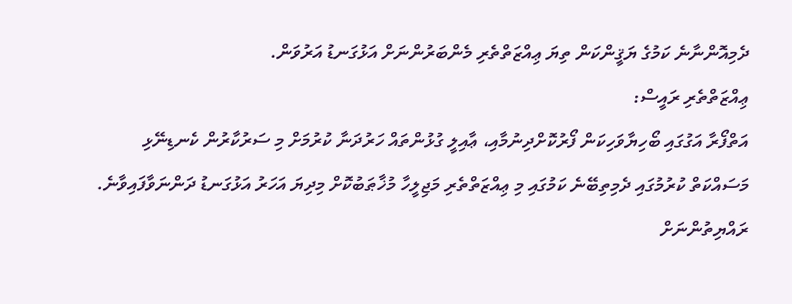ދެމިއޮންނާނެ ކަމުގެ ޔަޤީންކަން ތިޔަ ޢިއްޒަތްތެރި މެންބަރުންނަށް އަޅުގަނޑު އަރުވަން.
ޢިއްޒަތްތެރި ރައީސް:
އަތްފޯރާ އަގުގައި ބޯހިޔާވަހިކަން ފޯރުކޮށްދިނުމާއި، ޢާއިލީ ގުޅުންތައް ހަރުދަނާ ކުރުމަށް މި ސަރުކާރުން ކެނޑިނޭޅި މަސައްކަތް ކުރުމުގައި ދެމިތިބޭނެ ކަމުގައި މި ޢިއްޒަތްތެރި މަޖިލީހާ މުޚާޠަބުކޮށް މިދިޔަ އަހަރު އަޅުގަނޑު ދަންނަވާފައިވާނެ.
ރައްޔިތުންނަށް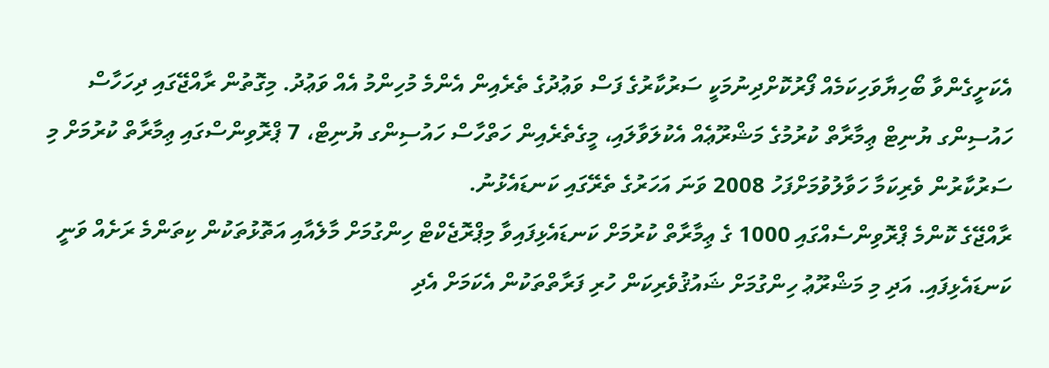އެކަށީގެންވާ ބޯހިޔާވަހިކަމެއް ފޯރުކޮށްދިނުމަކީ ސަރުކާރުގެ ފަސް ވަޢުދުގެ ތެރެއިން އެންމެ މުހިންމު އެއް ވަޢުދު. މިގޮތުން ރާއްޖޭގައި ދިހަހާސް ހައުސިންގ ޔުނިޓް ޢިމާރާތް ކުރުމުގެ މަޝްރޫޢެއް އެކުލަވާލައި، މީގެތެރެއިން ހަތްހާސް ހައުސިންގ ޔުނިޓް، 7 ޕްރޮވިންސްގައި ޢިމާރާތް ކުރުމަށް މި ސަރުކާރުން ވެރިކަމާ ހަވާލުވުމަށްފަހު 2008 ވަނަ އަހަރުގެ ތެރޭގައި ކަނޑައެޅުނު.
ރާއްޖޭގެ ކޮންމެ ޕްރޮވިންސެއްގައި 1000 ގެ ޢިމާރާތް ކުރުމަށް ކަނޑައެޅިފައިވާ މިޕްރޮޖެކްޓް ހިންގުމަށް މާލެއާއި އަތޮޅުތަކުން ކިތަންމެ ރަށެއް ވަނީ ކަނޑައެޅިފައި. އަދި މި މަޝްރޫޢު ހިންގުމަށް ޝައުޤުވެރިކަން ހުރި ފަރާތްތަކުން އެކަމަށް އެދި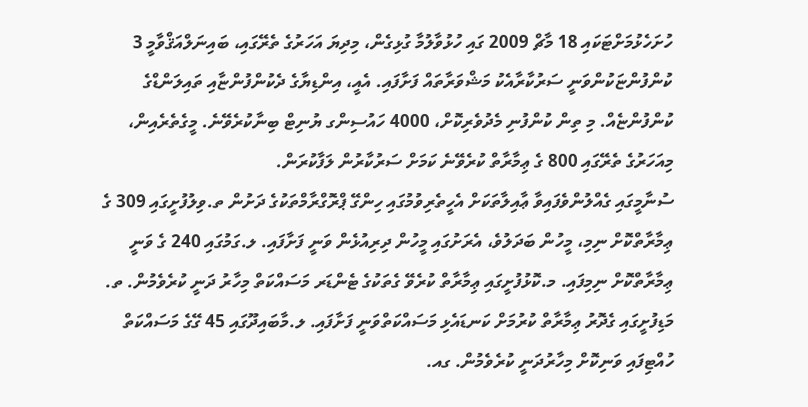ހުށަހެޅުމަށްޓަކައި 18 މާޗް 2009 ގައި ހުޅުވާލުމާ ގުޅިގެން، މިދިޔަ އަހަރުގެ ތެރޭގައި، ބައިނަލްއަޤްވާމީ 3 ކުންފުންޏަކުންވަނީ ސަރުކާރާއެކު މަޝްވަރާތައް ފަށާފައި. އެއީ، އިންޑިޔާގެ ދެކުންފުންޏާއި ތައިލަންޑްގެ ކުންފުންޏެއް. މި ތިން ކުންފުނި މެދުވެރިކޮށް، 4000 ހައުސިންގ ޔުނިޓް ބިނާކުރެވޭނެ. މީގެތެރެއިން، މިއަހަރުގެ ތެރޭގައި 800 ގެ ޢިމާރާތް ކުރެވޭނެ ކަމަށް ސަރުކާރުން ލަފާކުރަން.
ސުނާމީގައި ގެއްލުންވެފައިވާ ޢާއިލާތަކަށް އެހީތެރިވުމުގައި ހިންގޭ ޕްރޮގްރާމްތަކުގެ ދަށުން ތ.ވިލުފުށީގައި 309 ގެ ޢިމާރާތްކޮށް ނިމި، މީހުން ބަދަލުވެ، އެރަށުގައި މީހުން ދިރިއުޅެން ވަނީ ފަށާފައި. ލ.ގަމުގައި 240 ގެ ވަނީ ޢިމާރާތްކޮށް ނިމިފައި. މ.ކޮޅުފުށީގައި ޢިމާރާތް ކުރެވޭ ގެތަކުގެ ޓެންޑަރ މަސައްކަތް މިހާރު ދަނީ ކުރެވެމުން. ތ. މަޑިފުށީގައި ގެދޮރު ޢިމާރާތް ކުރުމަށް ކަނޑައެޅި މަސައްކަތްވަނީ ފަށާފައި. ލ.މާބައިދޫގައި 45 ގޭގެ މަސައްކަތް ހުއްޓިފައި ވަނިކޮށް މިހާރުދަނީ ކުރެވެމުން. ގއ.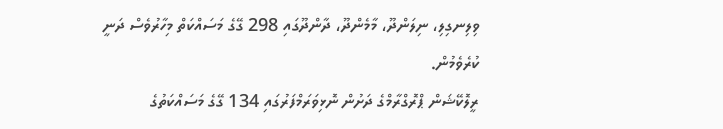ވިލިނގިލި، ނިލަންދޫ، މާމެންދޫ، ދާންދޫގައި 298 ގޭގެ މަސައްކަތް މިހާރުވެސް ދަނީ ކުރެވެމުން.
ރީލޮކޭޝަން ޕްރޮގްރާމްގެ ދަށުން ނޮޅިވަރަމްފަރުގައި 134 ގޭގެ މަސައްކަތުގެ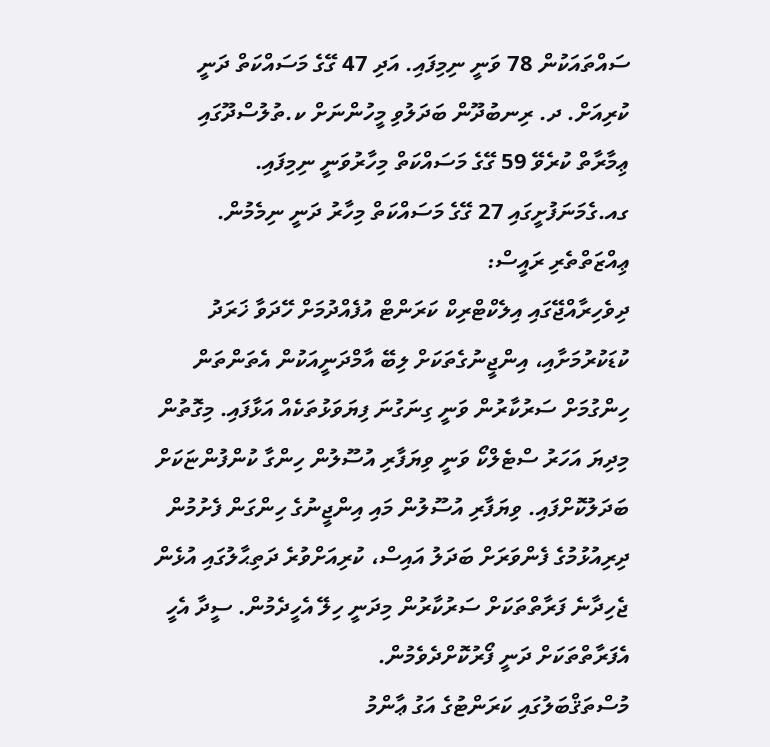ސައްތައަކުން 78 ވަނީ ނިމިފައި. އަދި 47 ގޭގެ މަސައްކަތް ދަނީ ކުރިއަށް. ދ. ރިނބުދޫން ބަދަލުވި މީހުންނަށް ކ.ތުލުސްދޫގައި ޢިމާރާތް ކުރެވޭ 59 ގޭގެ މަސައްކަތް މިހާރުވަނީ ނިމިފައި. ގއ.ގެމަނަފުށީގައި 27 ގޭގެ މަސައްކަތް މިހާރު ދަނީ ނިމެމުން.
ޢިއްޒަތްތެރި ރައީސް:
ދިވެހިރާއްޖޭގައި އިލެކްޓްރިކް ކަރަންޓް އުފެއްދުމަށް ހޭދަވާ ޚަރަދު ކުޑަކުރުމަށާއި، އިންޖީނުގެތަކަށް ލިބޭ އާމްދަނީއަކުން އެތަންތަން ހިންގުމަށް ސަރުކާރުން ވަނީ ގިނަގުނަ ފިޔަވަޅުތަކެއް އަޅާފައި. މިގޮތުން މިދިޔަ އަހަރު ސްޓެލްކޯ ވަނީ ވިޔަފާރި އުސޫލުން ހިންގާ ކުންފުންޏަކަށް ބަދަލުކޮށްފައި. ވިޔަފާރި އުސޫލުން މައި އިންޖީނުގެ ހިންގަން ފެށުމުން ދިރިއުޅުމުގެ ފެންވަރަށް ބަދަލު އައިސް، ކުރިއަށްވުރެ ދަތިޙާލުގައި އުޅެން ޖެހިދާނެ ފަރާތްތަކަށް ސަރުކާރުން މިދަނީ ހިލޭ އެހީދެމުން. ސީދާ އެހީ އެފަރާތްތަކަށް ދަނީ ފޯރުކޮށްދެވެމުން.
މުސްތަޤްބަލުގައި ކަރަންޓުގެ އަގު ޢާންމު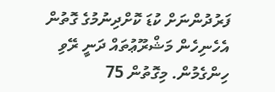ފަރުދުންނަށް ކުޑަ ކޮށްދިނުމުގެ ގޮތުން އެހެނިހެން މަޝްރޫޢުތައް ދަނީ ރޭވި ހިންގެމުން. މިގޮތުން 75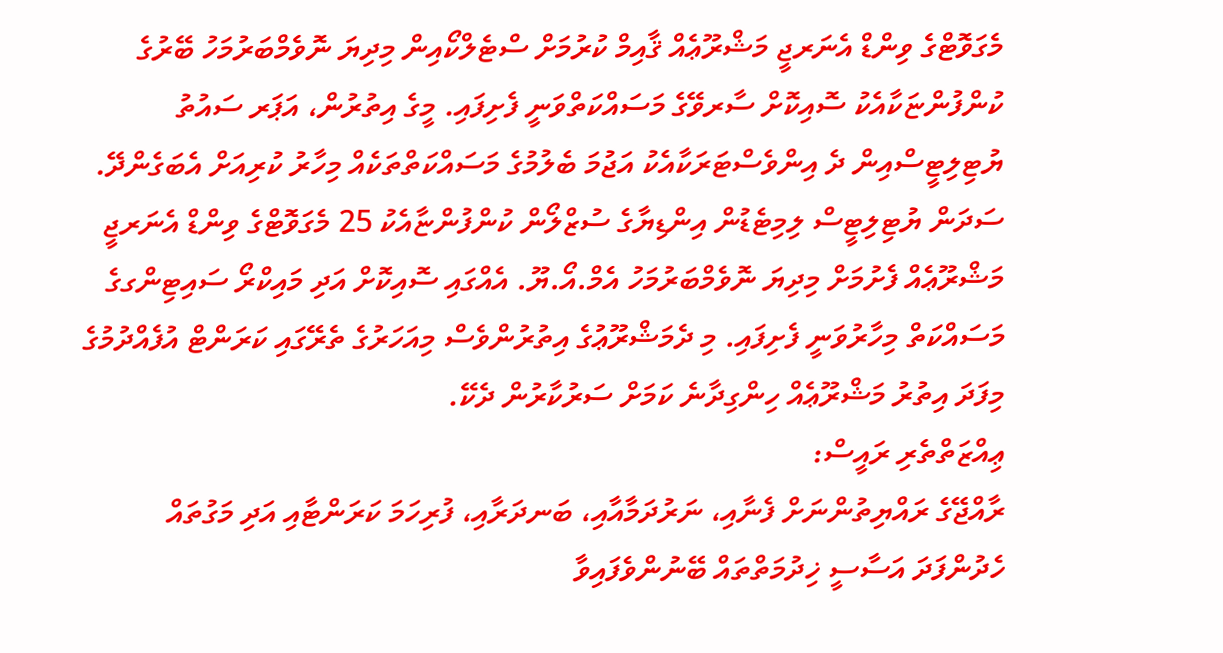މެގަވޮޓްގެ ވިންޑް އެނަރޖީ މަޝްރޫޢެއް ޤާއިމް ކުރުމަށް ސްޓެލްކޯއިން މިދިޔަ ނޮވެމްބަރުމަހު ބޭރުގެ ކުންފުންޏަކާއެކު ސޮއިކޮށް ސާރވޭގެ މަސައްކަތްވަނީ ފެށިފައި. މީގެ އިތުރުން، އަޕަރ ސައުތު ޔުޓިލިޓީސްއިން ދެ އިންވެސްޓަރަކާއެކު އަޖުމަ ބެލުމުގެ މަސައްކަތްތަކެއް މިހާރު ކުރިއަށް އެބަގެންދޭ. ސަދަން ޔުޓިލިޓީސް ލިމިޓެޑުން އިންޑިޔާގެ ސުޒްލޯން ކުންފުންޏާއެކު 25 މެގަވޮޓްގެ ވިންޑް އެނަރޖީ މަޝްރޫޢެއް ފެށުމަށް މިދިޔަ ނޮވެމްބަރުމަހު އެމް.އޯ.ޔޫ. އެއްގައި ސޮއިކޮށް އަދި މައިކްރޯ ސައިޓިންގގެ މަސައްކަތް މިހާރުވަނީ ފެށިފައި. މި ދެމަޝްރޫޢުގެ އިތުރުންވެސް މިއަހަރުގެ ތެރޭގައި ކަރަންޓް އުފެއްދުމުގެ މިފަދަ އިތުރު މަޝްރޫޢެއް ހިންގިދާނެ ކަމަށް ސަރުކާރުން ދެކޭ.
ޢިއްޒަތްތެރި ރައީސް:
ރާއްޖޭގެ ރައްޔިތުންނަށް ފެނާއި، ނަރުދަމާއާއި، ބަނދަރާއި، ފުރިހަމަ ކަރަންޓާއި އަދި މަގުތައް ހެދުންފަދަ އަސާސީ ޚިދުމަތްތައް ބޭނުންވެފައިވާ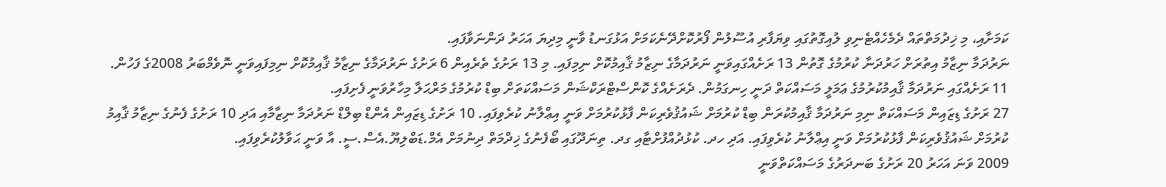ކަމަށާއި، މި ޚިދުމަތްތައް ދެމެހެއްޓެނިވި ލުއިގޮތުގައި ވިޔަފާރި އުސޫލުން ފޯރުކޮށްދޭނެކަމަށް އަޅުގަނޑު ވާނީ މިދިޔަ އަހަރު ދަންނަވާފައި.
ނަރުދަމާ ނިޒާމު އިތުރަށް ހަރުދަނާ ކުރުމުގެ ގޮތުން 13 ރަށެއްގައިވަނީ ނަރުދަމާގެ ނިޒާމު ޤާއިމުކޮށް ނިމިފައި. މި 13 ރަށުގެ ތެރެއިން 6 ރަށުގެ ނަރުދަމާގެ ނިޒާމު ޤާއިމުކޮށް ނިމިފައިވަނީ ނޮވެމްބަރު 2008ގެ ފަހުން. 11 ރަށެއްގައި ނަރުދަމާ ޤާއިމުކުރުމުގެ ޢަމަލީ މަސައްކަތް ދަނީ ހިނގަމުން. ދެރަށެއްގެ ކޮންސްޓްރަކްޝަން މަސައްކަތަށް ބިޑް ކުރުމުގެ މަރްޙަލާ މިހާރުވަނީ ފެށިފައި.
27 ރަށުގެ ޑިޒައިން މަސައްކަތް ނިމި ނަރުދަމާ ޤާއިމުކުރަން ބިޑް ކުރުމަށް ޝައުޤުވެރިކަން ފާޅުކުރުމަށް ވަނީ އިޢްލާނު ކުރެވިފައި. 10 ރަށުގެ ޑިޒައިން އެންޑް ބިލްޑް ނަރުދަމާ ނިޒާމާއި އަދި 10 ރަށުގެ ފެނުގެ ނިޒާމު ޤާއިމު ކުރުމަށް ޝައުޤުވެރިކަން ފާޅުކުރުމަށް ވަނީ އިޢްލާނު ކުރެވިފައި. އަދި ހދ. ކުޅުދުއްފުށްޓާއި ގދ. ތިނަދޫގައި ބޯފެނުގެ ޚިދްމަތް ދިނުމަށް އެމް.ޑަބްލިޔޫ.އެސް.ސީ. އާ ވަނީ ޙަވާލުކުރެވިފައި.
2009 ވަނަ އަހަރު 20 ރަށުގެ ބަނދަރުގެ މަސައްކަތްވަނީ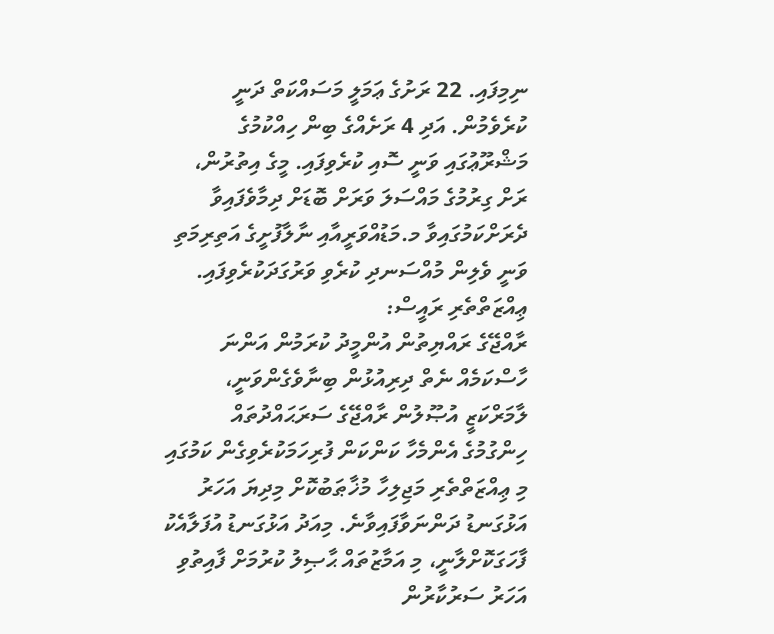ނިމިފައި. 22 ރަށުގެ ޢަމަލީ މަސައްކަތް ދަނީ ކުރެވެމުން. އަދި 4 ރަށެއްގެ ބިން ހިއްކުމުގެ މަޝްރޫޢުގައި ވަނީ ސޮއި ކުރެވިފައި. މީގެ އިތުރުން، ރަށް ގިރުމުގެ މައްސަލަ ވަރަށް ބޮޑަށް ދިމާވެފައިވާ ދެރަށްކަމުގައިވާ މ.މަޑުއްވަރީއާއި ނާލާފުށީގެ އަތިރިމަތި ވަނީ ވެލިން މުއްސަނދި ކުރެވި ވަރުގަދަކުރެވިފައި.
ޢިއްޒަތްތެރި ރައީސް:
ރާއްޖޭގެ ރައްޔިތުން އުންމީދު ކުރަމުން އަންނަ ހާސްކަމެއް ނެތް ދިރިއުޅުން ބިނާވެގެންވަނީ، ލާމަރްކަޒީ އުޞޫލުން ރާއްޖޭގެ ސަރަޙައްދުތައް ހިންގުމުގެ އެންމެހާ ކަންކަން ފުރިހަމަކުރެވިގެން ކަމުގައި މި ޢިއްޒަތްތެރި މަޖިލިހާ މުޚާޠަބުކޮށް މިދިޔަ އަހަރު އަޅުގަނޑު ދަންނަވާފައިވާނެ. މިއަދު އަޅުގަނޑު އުފަލާއެކު ފާހަގަކޮށްލާނީ، މި އަމާޒުތައް ޙާޞިލު ކުރުމަށް ފާއިތުވި އަހަރު ސަރުކާރުން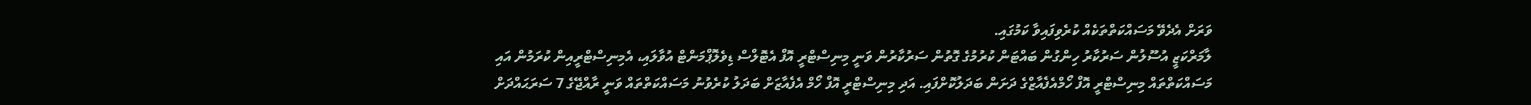ވަރަށް އެދެވޭ މަސައްކަތްތަކެއް ކުރެވިފައިވާ ކަމުގައި.
ލާމަރްކަޒީ އުސޫލުން ސަރުކާރު ހިންގުން ބައްޓަން ކުރުމުގެ ގޮތުން ސަރުކާރުން ވަނީ މިނިސްޓްރީ އޮފް އެޓޮލްސް ޑިވެލޮޕްމަންޓް އުވާލައި، އެމިނިސްޓްރީއިން ކުރަމުން އައި މަސައްކަތްތައް މިނިސްޓްރީ އޮފް ހޯމްއެފެއާޒްގެ ދަށަން ބަދަލުކޮށްފައި. އަދި މިނިސްޓްރީ އޮފް ހޯމް އެފެއާޒަށް ބަދަލު ކުރެވުނު މަސައްކަތްތައް ވަނީ ރާއްޖޭގެ 7 ސަރަޙައްދަށް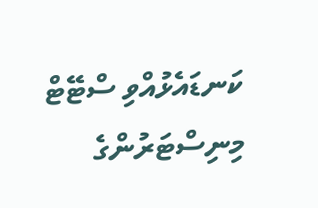ކަނޑައެޅުއްވި ސްޓޭޓް މިނިސްޓަރުންގެ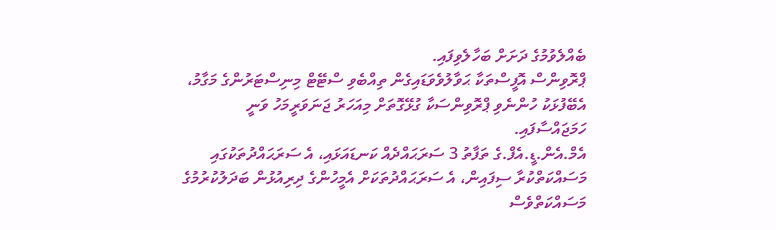ބެއްލެވުމުގެ ދަށަށް ބަހާލެވިފައި.
ޕްރޮވިންސް އޮފީސްތަކާ ޙަވާލުވެވަޑައިގެން ތިއްބެވި ސްޓޭޓް މިނިސްޓަރުންގެ މަގާމު، އެބޭފުޅަކު ހުންނެވި ޕްރޮވިންސަކާ ގުޅޭގޮތަށް މިއަހަރު ޖަނަވަރީމަހު ވަނީ ހަމަޖައްސާފައި.
އެމް.އެން.ޑީ.އެފް.ގެ ތަފާތު 3 ސަރަޙައްދެއް ކަނޑައަޅައި، އެ ސަރަޙައްދުތަކުގައި މަސައްކަތްކުރާ ސިފައިން، އެ ސަރަޙައްދުތަކަށް އެމީހުންގެ ދިރިއުޅުން ބަދަލުކުރުމުގެ މަސައްކަތްވެސް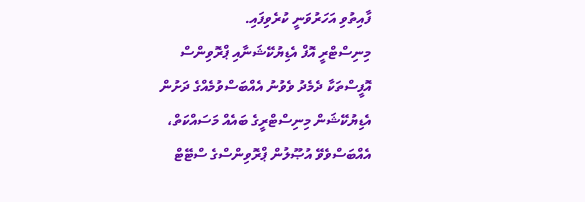ފާއިތުވި އަހަރުވަނީ ކުރެވިފައި.
މިނިސްޓްރީ އޮފް އެޑިޔުކޭޝަނާއި ޕްރޮވިންސް އޮފީސްތަކާ ދެމެދު ވެވުނު އެއްބަސްވުމެއްގެ ދަށުން އެޑިޔުކޭޝަން މިނިސްޓްރީގެ ބައެއް މަސައްކަތް، އެއްބަސްވެވޭ އުޞޫލުން ޕްރޮވިންސްގެ ސްޓޭޓް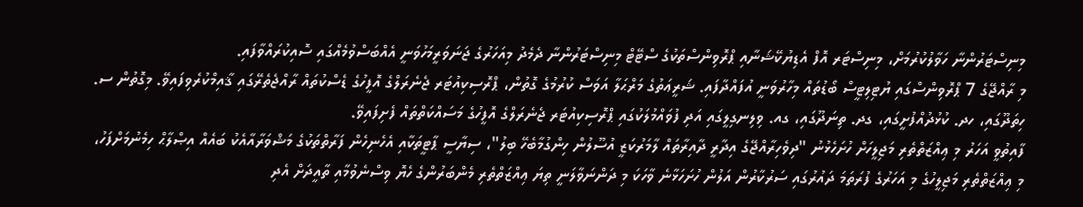މިނިސްޓަރުންނާ ހަވާލުކުރުމަށް، މިނިސްޓަރ އޮފް އެޑިޔުކޭޝަނާއި ޕްރޮވިންސްތަކުގެ ސްޓޭޓް މިނިސްޓަރުންނާ ދެމެދު މިއަހަރުގެ ޖަނަވަރީމަހުވަނީ އެއްބަސްވުމެއްގައި ސޮއިކުރައްވާފައި.
މި ރާއްޖޭގެ 7 ޕްރޮވިންސްގައި ޔުޓިލިޓީސް ބޯޑުތައް މިހާރުވަނީ އުފައްދާފައި. ޝަރީޢަތުގެ މަރްޙަލާ އަވަސް ކުރުމުގެ ގޮތުން، ޕްރޮސިކިއުޓަރ ޖެނެރަލްގެ އޮފީހުގެ ޑެސްކުތައް ރާއްޖެތެރޭގައި ޤާއިމްކުރެވިފައިވޭ. މިގޮތުން ސ. ހިތަދޫގައި، ހދ. ކުޅުދުއްފުށީގައި، ގދ. ތިނަދޫގައި، ގއ. ވިލިނގިލީގައި އަދި ފުވައްމުލަކުގައި ޕްރޮސިކިއުޓަރ ޖެނެރަލްގެ އޮފީހުގެ މަސައްކަތްތައް ފެށިފައިވޭ.
ފާއިތުވީ އަހަރު މި ޢިއްޒަތްތެރި މަޖިލީހަށް ހުށަހެޅުނު "ދިވެހިރާއްޖޭގެ އިދާރީ ދާއިރާތައް ލާމަރުކަޒީ އުސޫލުން ހިންގުމާބެހޭ ބިލު"، ސިޔާސީ ޕާޓީތަކާއި އެހެނިހެން ފަރާތްތަކުގެ މަޝްވަރާއާއެކު ބައެއް އިޞްލާޙް ހިމެނުމަށްފަހު، މި ޢިއްޒަތްތެރި މަޖިލީހުގެ މި އަހަރުގެ ފުރަތަމަ ދައުރުގައި ސަރުކާރުން އަލުން ހުށަހަޅާނެ ވާހަކަ މި ދަންނަވާލަނީ ތިޔަ ޢިއްޒަތްތެރި މެންބަރުންގެ ހެޔޮ ވިސްނެވުމާއި ތާއީދަށް އެދި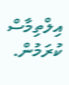އިލްތިމާސް ކުރަމުން.